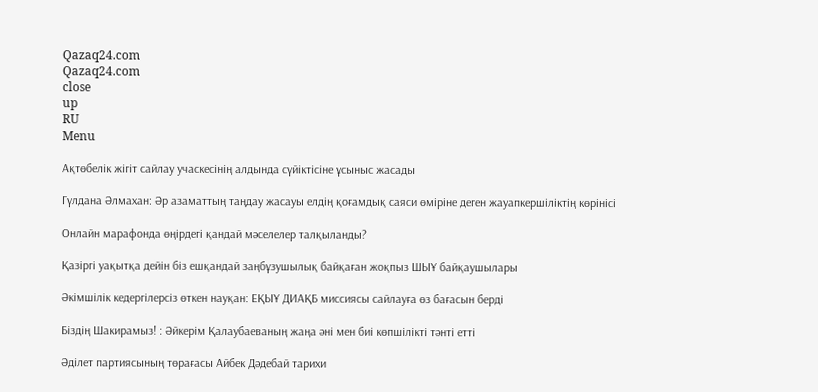Qazaq24.com
Qazaq24.com
close
up
RU
Menu

Ақтөбелік жігіт сайлау учаскесінің алдында сүйіктісіне ұсыныс жасады

Гүлдана Әлмахан: Әр азаматтың таңдау жасауы елдің қоғамдық саяси өміріне деген жауапкершіліктің көрінісі

Онлайн марафонда өңірдегі қандай мәселелер талқыланды?

Қазіргі уақытқа дейін біз ешқандай заңбұзушылық байқаған жоқпыз ШЫҰ байқаушылары

Әкімшілік кедергілерсіз өткен науқан: ЕҚЫҰ ДИАҚБ миссиясы сайлауға өз бағасын берді

Біздің Шакирамыз! : Әйкерім Қалаубаеваның жаңа әні мен биі көпшілікті тәнті етті

Әділет партиясының төрағасы Айбек Дәдебай тарихи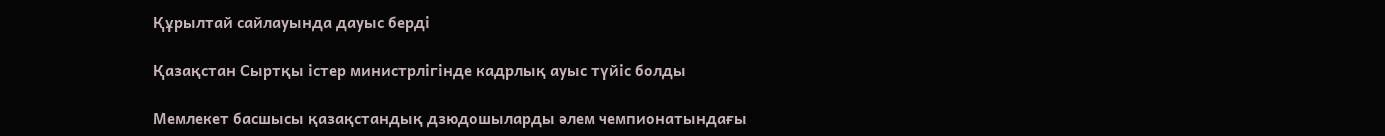Құрылтай сайлауында дауыс берді

Қазақстан Сыртқы істер министрлігінде кадрлық ауыс түйіс болды

Мемлекет басшысы қазақстандық дзюдошыларды әлем чемпионатындағы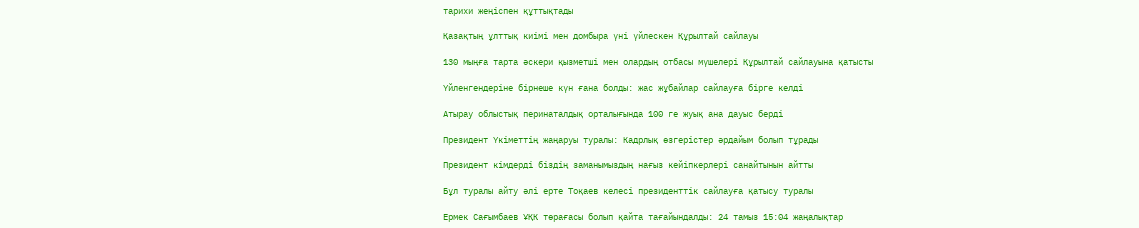тарихи жеңіспен құттықтады

Қазақтың ұлттық киімі мен домбыра үні үйлескен Құрылтай сайлауы

130 мыңға тарта әскери қызметші мен олардың отбасы мүшелері Құрылтай сайлауына қатысты

Үйленгендеріне бірнеше күн ғана болды: жас жұбайлар сайлауға бірге келді

Атырау облыстық перинаталдық орталығында 100 ге жуық ана дауыс берді

Президент Үкіметтің жаңаруы туралы: Кадрлық өзгерістер әрдайым болып тұрады

Президент кімдерді біздің заманымыздың нағыз кейіпкерлері санайтынын айтты

Бұл туралы айту әлі ерте Тоқаев келесі президенттік сайлауға қатысу туралы

Ермек Сағымбаев ҰҚК төрағасы болып қайта тағайындалды: 24 тамыз 15:04 жаңалықтар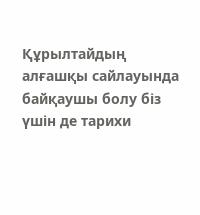Құрылтайдың алғашқы сайлауында байқаушы болу біз үшін де тарихи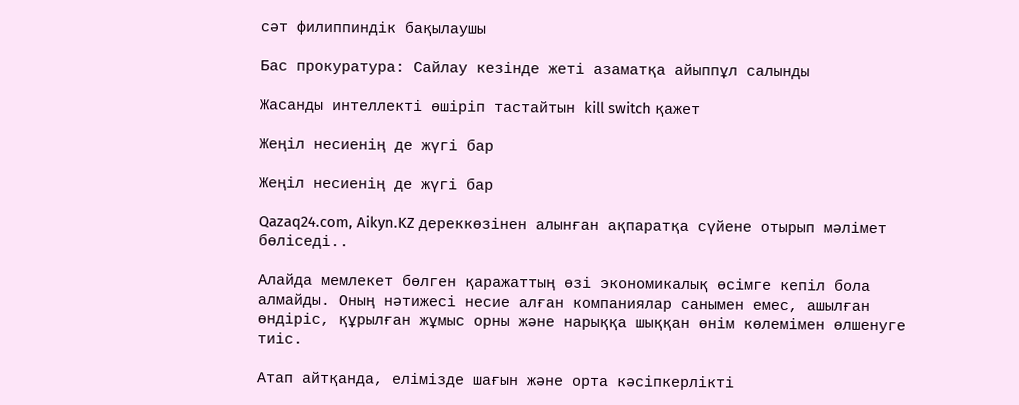сәт филиппиндік бақылаушы

Бас прокуратура: Сайлау кезінде жеті азаматқа айыппұл салынды

Жасанды интеллекті өшіріп тастайтын kill switch қажет

Жеңіл несиенің де жүгі бар

Жеңіл несиенің де жүгі бар

Qazaq24.com, Aikyn.KZ дереккөзінен алынған ақпаратқа сүйене отырып мәлімет бөліседі..

Алайда мемлекет бөлген қаражаттың өзі экономикалық өсімге кепіл бола алмайды. Оның нәтижесі несие алған компаниялар санымен емес, ашылған өндіріс, құрылған жұмыс орны және нарыққа шыққан өнім көлемімен өлшенуге тиіс.

Атап айтқанда, елімізде шағын және орта кәсіпкерлікті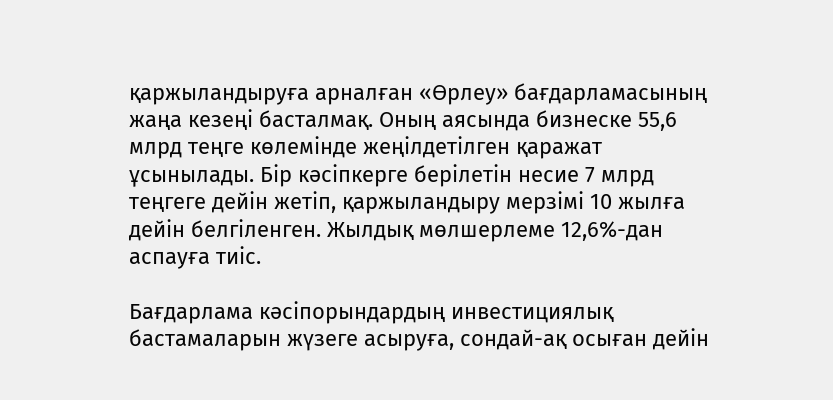қаржыландыруға арналған «Өрлеу» бағдарламасының жаңа кезеңі басталмақ. Оның аясында бизнеске 55,6 млрд теңге көлемінде жеңілдетілген қаражат ұсынылады. Бір кәсіпкерге берілетін несие 7 млрд теңгеге дейін жетіп, қаржыландыру мерзімі 10 жылға дейін белгіленген. Жылдық мөлшерлеме 12,6%-дан аспауға тиіс.

Бағдарлама кәсіпорындардың инвестициялық бастамаларын жүзеге асыруға, сондай-ақ осыған дейін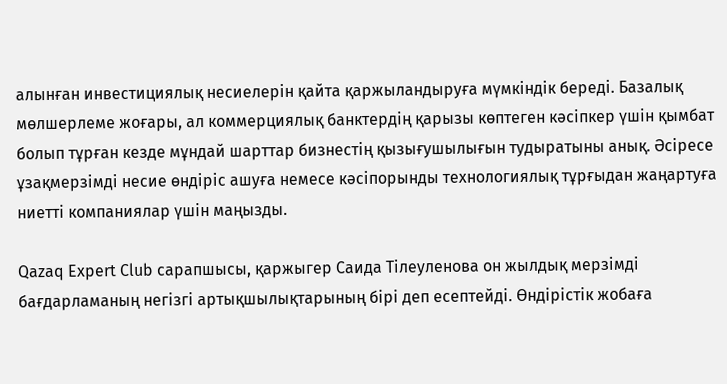алынған инвестициялық несиелерін қайта қаржыландыруға мүмкіндік береді. Базалық мөлшерлеме жоғары, ал коммерциялық банктердің қарызы көптеген кәсіпкер үшін қымбат болып тұрған кезде мұндай шарттар бизнестің қызығушылығын тудыратыны анық. Әсіресе ұзақмерзімді несие өндіріс ашуға немесе кәсіпорынды технологиялық тұрғыдан жаңартуға ниетті компаниялар үшін маңызды.

Qazaq Expert Club сарапшысы, қаржыгер Саида Тілеуленова он жылдық мерзімді бағдарламаның негізгі артықшылықтарының бірі деп есептейді. Өндірістік жобаға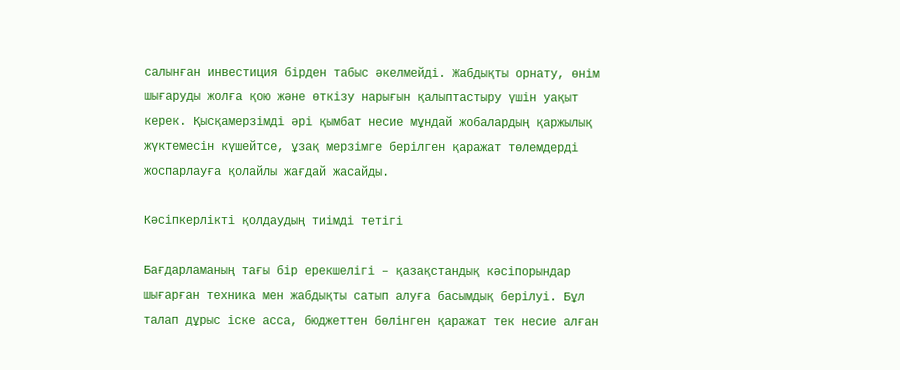салынған инвестиция бірден табыс әкелмейді. Жабдықты орнату, өнім шығаруды жолға қою және өткізу нарығын қалыптастыру үшін уақыт керек. Қысқамерзімді әрі қымбат несие мұндай жобалардың қаржылық жүктемесін күшейтсе, ұзақ мерзімге берілген қаражат төлемдерді жоспарлауға қолайлы жағдай жасайды.

Кәсіпкерлікті қолдаудың тиімді тетігі

Бағдарламаның тағы бір ерекшелігі – қазақстандық кәсіпорындар шығарған техника мен жабдықты сатып алуға басымдық берілуі. Бұл талап дұрыс іске асса, бюджеттен бөлінген қаражат тек несие алған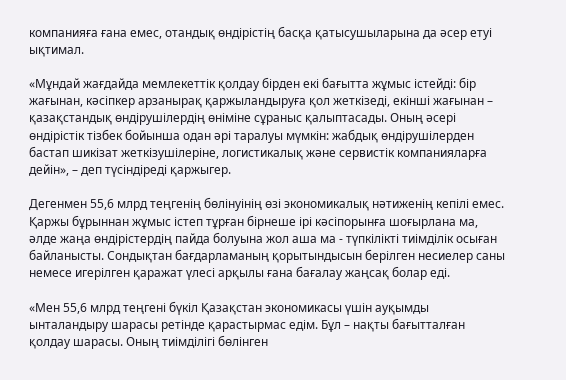компанияға ғана емес, отандық өндірістің басқа қатысушыларына да әсер етуі ықтимал.

«Мұндай жағдайда мемлекеттік қолдау бірден екі бағытта жұмыс істейді: бір жағынан, кәсіпкер арзанырақ қаржыландыруға қол жеткізеді, екінші жағынан – қазақстандық өндірушілердің өніміне сұраныс қалыптасады. Оның әсері өндірістік тізбек бойынша одан әрі таралуы мүмкін: жабдық өндірушілерден бастап шикізат жеткізушілеріне, логистикалық және сервистік компанияларға дейін», – деп түсіндіреді қаржыгер.

Дегенмен 55,6 млрд теңгенің бөлінуінің өзі экономикалық нәтиженің кепілі емес. Қаржы бұрыннан жұмыс істеп тұрған бірнеше ірі кәсіпорынға шоғырлана ма, әлде жаңа өндірістердің пайда болуына жол аша ма - түпкілікті тиімділік осыған байланысты. Сондықтан бағдарламаның қорытындысын берілген несиелер саны немесе игерілген қаражат үлесі арқылы ғана бағалау жаңсақ болар еді.

«Мен 55,6 млрд теңгені бүкіл Қазақстан экономикасы үшін ауқымды ынталандыру шарасы ретінде қарастырмас едім. Бұл – нақты бағытталған қолдау шарасы. Оның тиімділігі бөлінген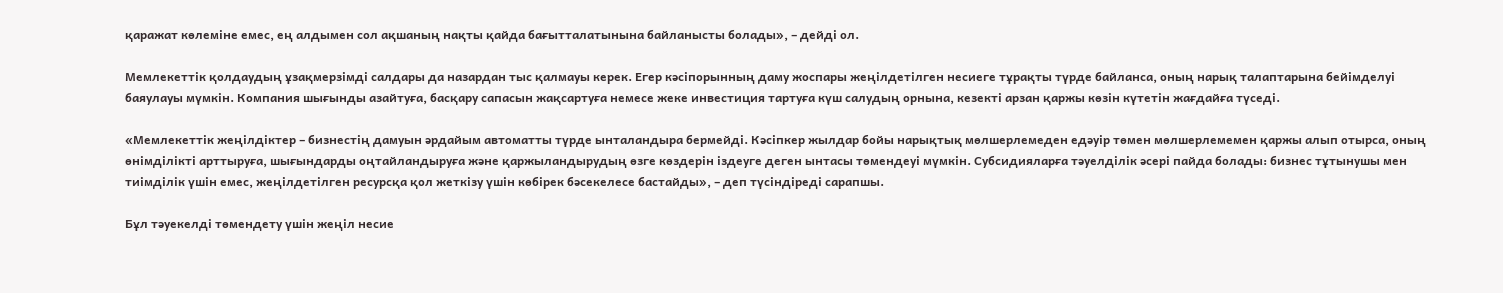қаражат көлеміне емес, ең алдымен сол ақшаның нақты қайда бағытталатынына байланысты болады», – дейді ол.

Мемлекеттік қолдаудың ұзақмерзімді салдары да назардан тыс қалмауы керек. Егер кәсіпорынның даму жоспары жеңілдетілген несиеге тұрақты түрде байланса, оның нарық талаптарына бейімделуі баяулауы мүмкін. Компания шығынды азайтуға, басқару сапасын жақсартуға немесе жеке инвестиция тартуға күш салудың орнына, кезекті арзан қаржы көзін күтетін жағдайға түседі.

«Мемлекеттік жеңілдіктер – бизнестің дамуын әрдайым автоматты түрде ынталандыра бермейді. Кәсіпкер жылдар бойы нарықтық мөлшерлемеден едәуір төмен мөлшерлемемен қаржы алып отырса, оның өнімділікті арттыруға, шығындарды оңтайландыруға және қаржыландырудың өзге көздерін іздеуге деген ынтасы төмендеуі мүмкін. Субсидияларға тәуелділік әсері пайда болады: бизнес тұтынушы мен тиімділік үшін емес, жеңілдетілген ресурсқа қол жеткізу үшін көбірек бәсекелесе бастайды», – деп түсіндіреді сарапшы.

Бұл тәуекелді төмендету үшін жеңіл несие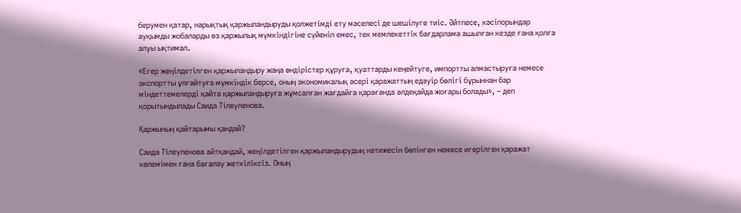берумен қатар, нарықтық қаржыландыруды қолжетімді ету мәселесі де шешілуге тиіс. Әйтпесе, кәсіпорындар ауқымды жобаларды өз қаржылық мүмкіндігіне сүйеніп емес, тек мемлекеттік бағдарлама ашылған кезде ғана қолға алуы ықтимал.

«Егер жеңілдетілген қаржыландыру жаңа өндірістер құруға, қуаттарды кеңейтуге, импортты алмастыруға немесе экспортты ұлғайтуға мүмкіндік берсе, оның экономикалық әсері қаражаттың едәуір бөлігі бұрыннан бар міндеттемелерді қайта қаржыландыруға жұмсалған жағдайға қарағанда әлдеқайда жоғары болады», – деп қорытындылады Саида Тілеуленова.

Қаржының қайтарымы қандай?

Саида Тілеуленова айтқандай, жеңілдетілген қаржыландырудың нәтижесін бөлінген немесе игерілген қаражат көлемімен ғана бағалау жеткіліксіз. Оның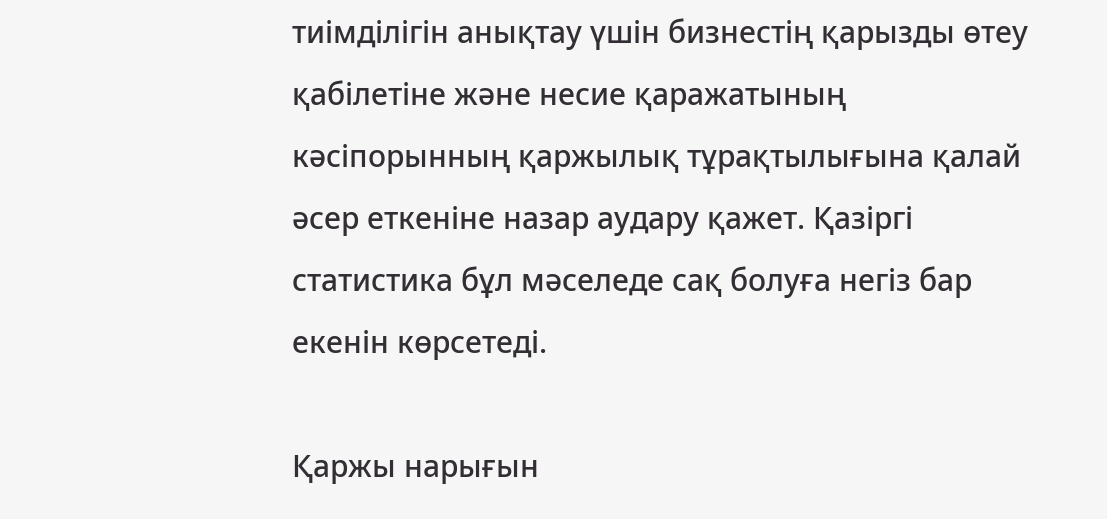тиімділігін анықтау үшін бизнестің қарызды өтеу қабілетіне және несие қаражатының кәсіпорынның қаржылық тұрақтылығына қалай әсер еткеніне назар аудару қажет. Қазіргі статистика бұл мәселеде сақ болуға негіз бар екенін көрсетеді.

Қаржы нарығын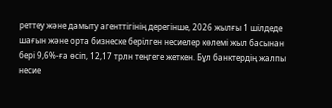реттеу және дамыту агенттігінің дерегінше, 2026 жылғы 1 шілдеде шағын және орта бизнеске берілген несиелер көлемі жыл басынан бері 9,6%-ға өсіп, 12,17 трлн теңгеге жеткен. Бұл банктердің жалпы несие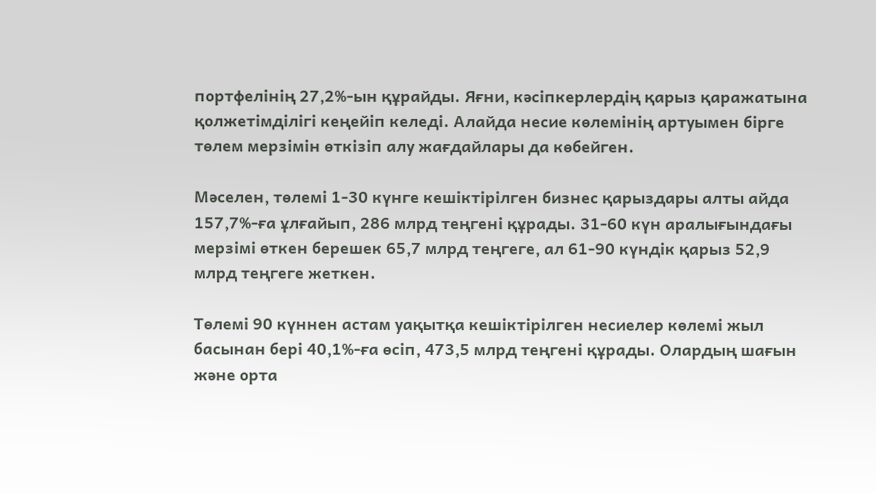портфелінің 27,2%-ын құрайды. Яғни, кәсіпкерлердің қарыз қаражатына қолжетімділігі кеңейіп келеді. Алайда несие көлемінің артуымен бірге төлем мерзімін өткізіп алу жағдайлары да көбейген.

Мәселен, төлемі 1-30 күнге кешіктірілген бизнес қарыздары алты айда 157,7%-ға ұлғайып, 286 млрд теңгені құрады. 31-60 күн аралығындағы мерзімі өткен берешек 65,7 млрд теңгеге, ал 61-90 күндік қарыз 52,9 млрд теңгеге жеткен.

Төлемі 90 күннен астам уақытқа кешіктірілген несиелер көлемі жыл басынан бері 40,1%-ға өсіп, 473,5 млрд теңгені құрады. Олардың шағын және орта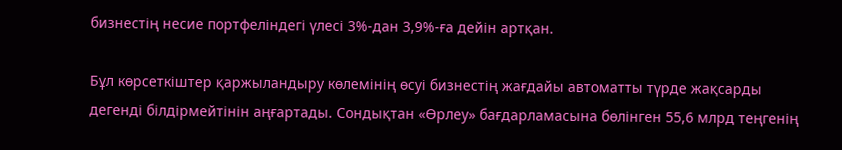бизнестің несие портфеліндегі үлесі 3%-дан 3,9%-ға дейін артқан.

Бұл көрсеткіштер қаржыландыру көлемінің өсуі бизнестің жағдайы автоматты түрде жақсарды дегенді білдірмейтінін аңғартады. Сондықтан «Өрлеу» бағдарламасына бөлінген 55,6 млрд теңгенің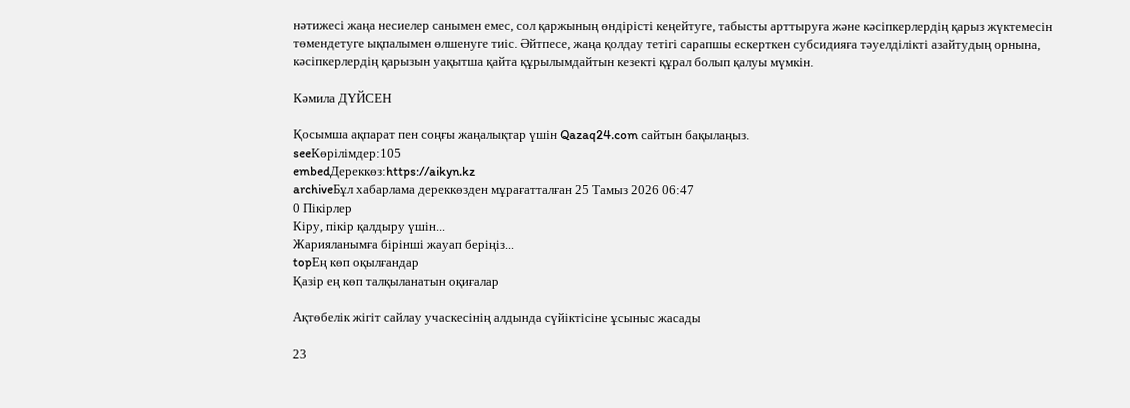нәтижесі жаңа несиелер санымен емес, сол қаржының өндірісті кеңейтуге, табысты арттыруға және кәсіпкерлердің қарыз жүктемесін төмендетуге ықпалымен өлшенуге тиіс. Әйтпесе, жаңа қолдау тетігі сарапшы ескерткен субсидияға тәуелділікті азайтудың орнына, кәсіпкерлердің қарызын уақытша қайта құрылымдайтын кезекті құрал болып қалуы мүмкін.

Кәмила ДҮЙСЕН

Қосымша ақпарат пен соңғы жаңалықтар үшін Qazaq24.com сайтын бақылаңыз.
seeКөрілімдер:105
embedДереккөз:https://aikyn.kz
archiveБұл хабарлама дереккөзден мұрағатталған 25 Тамыз 2026 06:47
0 Пікірлер
Кіру, пікір қалдыру үшін...
Жарияланымға бірінші жауап беріңіз...
topЕң көп оқылғандар
Қазір ең көп талқыланатын оқиғалар

Ақтөбелік жігіт сайлау учаскесінің алдында сүйіктісіне ұсыныс жасады

23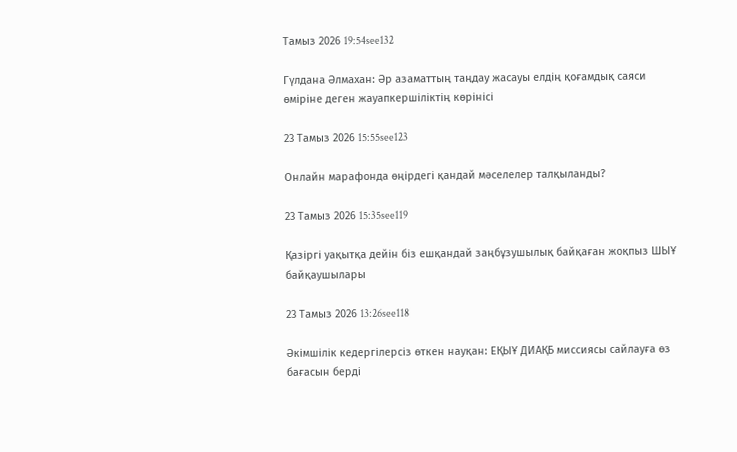Тамыз 2026 19:54see132

Гүлдана Әлмахан: Әр азаматтың таңдау жасауы елдің қоғамдық саяси өміріне деген жауапкершіліктің көрінісі

23 Тамыз 2026 15:55see123

Онлайн марафонда өңірдегі қандай мәселелер талқыланды?

23 Тамыз 2026 15:35see119

Қазіргі уақытқа дейін біз ешқандай заңбұзушылық байқаған жоқпыз ШЫҰ байқаушылары

23 Тамыз 2026 13:26see118

Әкімшілік кедергілерсіз өткен науқан: ЕҚЫҰ ДИАҚБ миссиясы сайлауға өз бағасын берді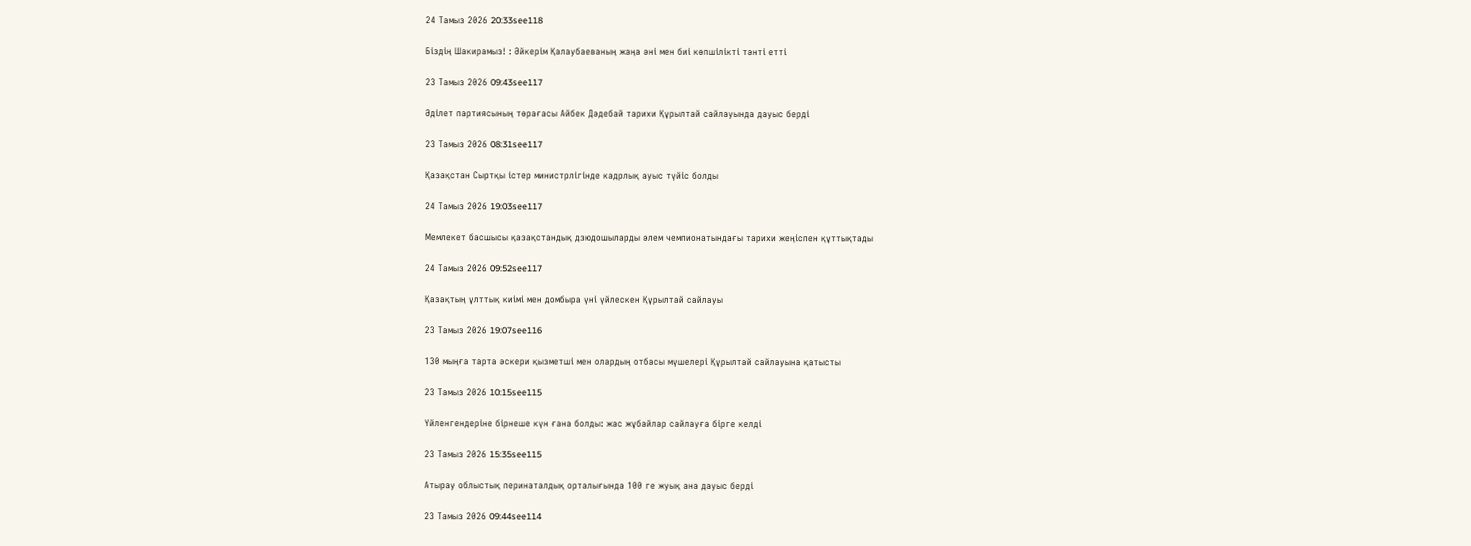24 Тамыз 2026 20:33see118

Біздің Шакирамыз! : Әйкерім Қалаубаеваның жаңа әні мен биі көпшілікті тәнті етті

23 Тамыз 2026 09:43see117

Әділет партиясының төрағасы Айбек Дәдебай тарихи Құрылтай сайлауында дауыс берді

23 Тамыз 2026 08:31see117

Қазақстан Сыртқы істер министрлігінде кадрлық ауыс түйіс болды

24 Тамыз 2026 19:03see117

Мемлекет басшысы қазақстандық дзюдошыларды әлем чемпионатындағы тарихи жеңіспен құттықтады

24 Тамыз 2026 09:52see117

Қазақтың ұлттық киімі мен домбыра үні үйлескен Құрылтай сайлауы

23 Тамыз 2026 19:07see116

130 мыңға тарта әскери қызметші мен олардың отбасы мүшелері Құрылтай сайлауына қатысты

23 Тамыз 2026 10:15see115

Үйленгендеріне бірнеше күн ғана болды: жас жұбайлар сайлауға бірге келді

23 Тамыз 2026 15:35see115

Атырау облыстық перинаталдық орталығында 100 ге жуық ана дауыс берді

23 Тамыз 2026 09:44see114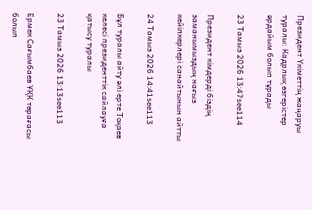Президент Үкіметтің жаңаруы туралы: Кадрлық өзгерістер әрдайым болып тұрады

23 Тамыз 2026 13:47see114

Президент кімдерді біздің заманымыздың нағыз кейіпкерлері санайтынын айтты

24 Тамыз 2026 14:41see113

Бұл туралы айту әлі ерте Тоқаев келесі президенттік сайлауға қатысу туралы

23 Тамыз 2026 13:13see113

Ермек Сағымбаев ҰҚК төрағасы болып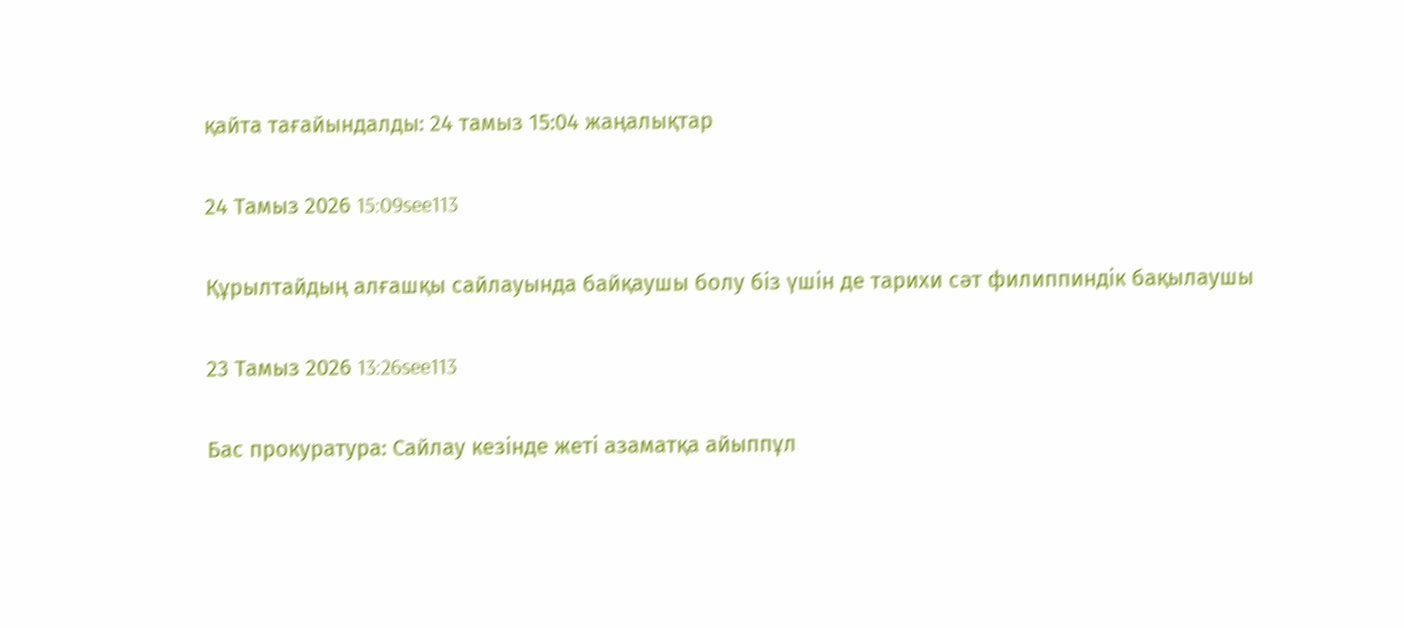қайта тағайындалды: 24 тамыз 15:04 жаңалықтар

24 Тамыз 2026 15:09see113

Құрылтайдың алғашқы сайлауында байқаушы болу біз үшін де тарихи сәт филиппиндік бақылаушы

23 Тамыз 2026 13:26see113

Бас прокуратура: Сайлау кезінде жеті азаматқа айыппұл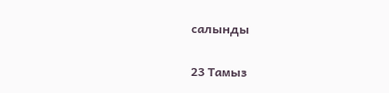салынды

23 Тамыз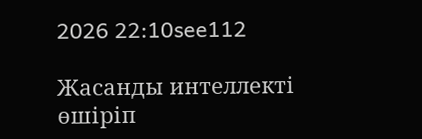2026 22:10see112

Жасанды интеллекті өшіріп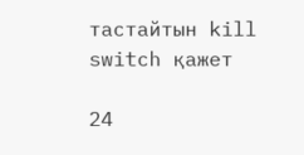тастайтын kill switch қажет

24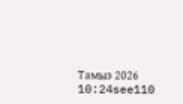Тамыз 2026 10:24see110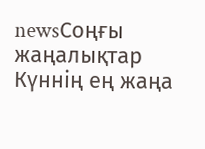newsСоңғы жаңалықтар
Күннің ең жаңа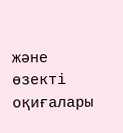және өзекті оқиғалары